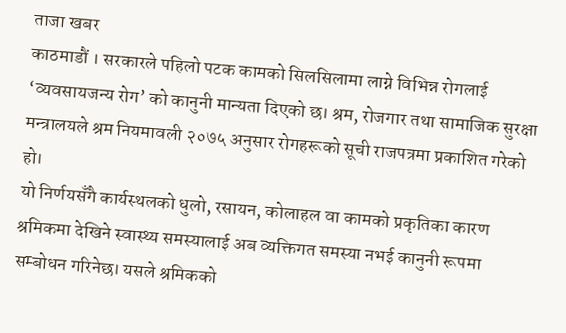ताजा खबर
काठमाडौं । सरकारले पहिलो पटक कामको सिलसिलामा लाग्ने विभिन्न रोगलाई ‘व्यवसायजन्य रोग’ को कानुनी मान्यता दिएको छ। श्रम, रोजगार तथा सामाजिक सुरक्षा मन्त्रालयले श्रम नियमावली २०७५ अनुसार रोगहरूको सूची राजपत्रमा प्रकाशित गरेको हो।
यो निर्णयसँगै कार्यस्थलको धुलो, रसायन, कोलाहल वा कामको प्रकृतिका कारण श्रमिकमा देखिने स्वास्थ्य समस्यालाई अब व्यक्तिगत समस्या नभई कानुनी रूपमा सम्बोधन गरिनेछ। यसले श्रमिकको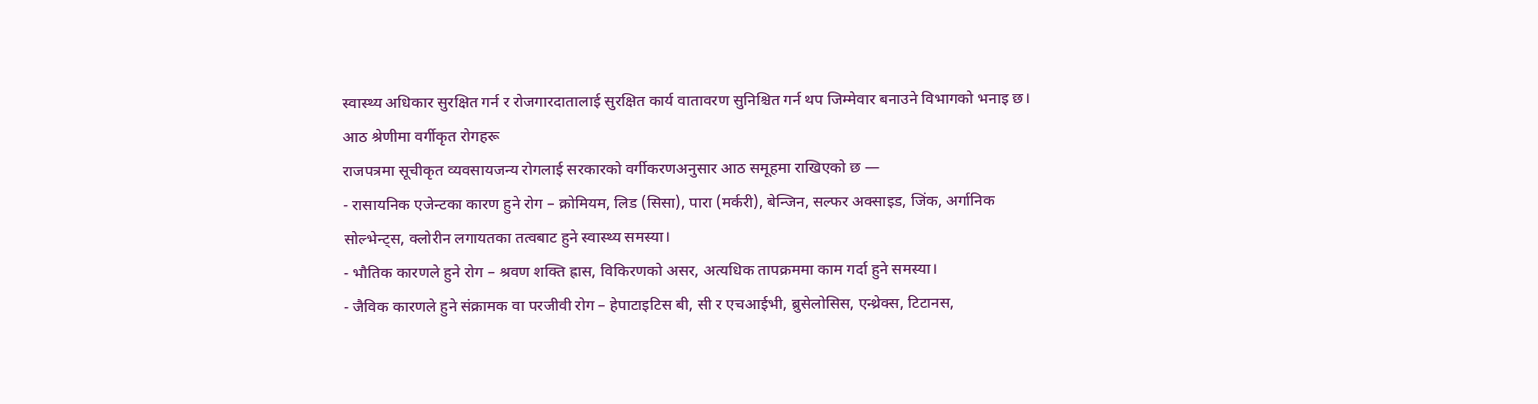स्वास्थ्य अधिकार सुरक्षित गर्न र रोजगारदातालाई सुरक्षित कार्य वातावरण सुनिश्चित गर्न थप जिम्मेवार बनाउने विभागको भनाइ छ।
आठ श्रेणीमा वर्गीकृत रोगहरू
राजपत्रमा सूचीकृत व्यवसायजन्य रोगलाई सरकारको वर्गीकरणअनुसार आठ समूहमा राखिएको छ —
- रासायनिक एजेन्टका कारण हुने रोग – क्रोमियम, लिड (सिसा), पारा (मर्करी), बेन्जिन, सल्फर अक्साइड, जिंक, अर्गानिक सोल्भेन्ट्स, क्लोरीन लगायतका तत्वबाट हुने स्वास्थ्य समस्या।
- भौतिक कारणले हुने रोग – श्रवण शक्ति ह्रास, विकिरणको असर, अत्यधिक तापक्रममा काम गर्दा हुने समस्या।
- जैविक कारणले हुने संक्रामक वा परजीवी रोग – हेपाटाइटिस बी, सी र एचआईभी, ब्रुसेलोसिस, एन्थ्रेक्स, टिटानस,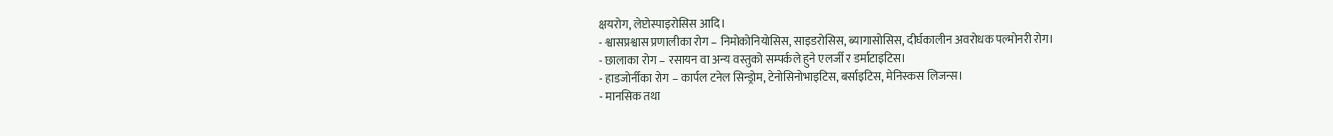क्षयरोग, लेप्टोस्पाइरोसिस आदि।
- श्वासप्रश्वास प्रणालीका रोग – निमोकोनियोसिस, साइडरोसिस, ब्यागासोसिस, दीर्घकालीन अवरोधक पल्मोनरी रोग।
- छालाका रोग – रसायन वा अन्य वस्तुको सम्पर्कले हुने एलर्जी र डर्माटाइटिस।
- हाडजोर्नीका रोग – कार्पल टनेल सिन्ड्रोम, टेनोसिनोभाइटिस, बर्साइटिस, मेनिस्कस लिजन्स।
- मानसिक तथा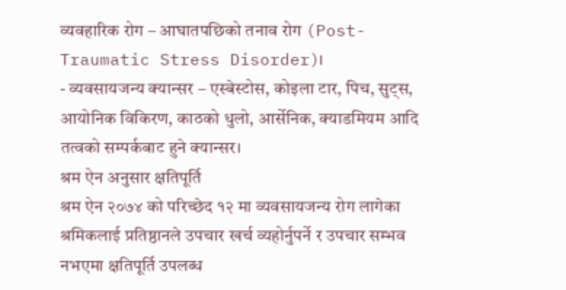व्यवहारिक रोग – आघातपछिको तनाव रोग (Post-Traumatic Stress Disorder)।
- व्यवसायजन्य क्यान्सर – एस्बेस्टोस, कोइला टार, पिच, सुट्स, आयोनिक विकिरण, काठको धुलो, आर्सेनिक, क्याडमियम आदि तत्वको सम्पर्कबाट हुने क्यान्सर।
श्रम ऐन अनुसार क्षतिपूर्ति
श्रम ऐन २०७४ को परिच्छेद १२ मा व्यवसायजन्य रोग लागेका श्रमिकलाई प्रतिष्ठानले उपचार खर्च व्यहोर्नुपर्ने र उपचार सम्भव नभएमा क्षतिपूर्ति उपलब्ध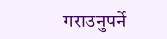गराउनुपर्ने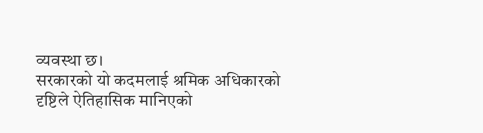व्यवस्था छ।
सरकारको यो कदमलाई श्रमिक अधिकारको दृष्टिले ऐतिहासिक मानिएको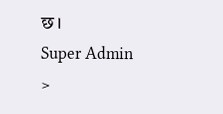छ।
Super Admin
>